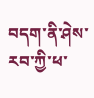བདག་ནི་ཤེས་རབ་ཀྱི་ཕ་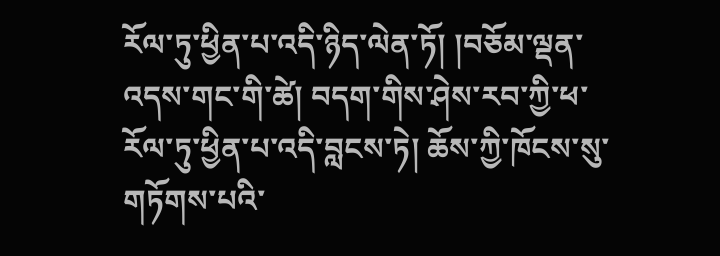རོལ་ཏུ་ཕྱིན་པ་འདི་ཉིད་ལེན་ཏོ། །བཅོམ་ལྡན་འདས་གང་གི་ཚེ། བདག་གིས་ཤེས་རབ་ཀྱི་ཕ་རོལ་ཏུ་ཕྱིན་པ་འདི་བླངས་ཏེ། ཆོས་ཀྱི་ཁོངས་སུ་གཏོགས་པའི་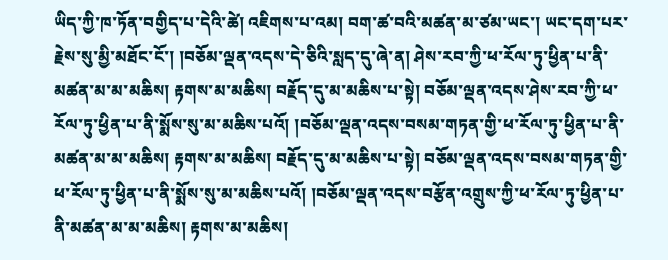ཡིད་ཀྱི་ཁ་ཏོན་བགྱིད་པ་དེའི་ཚེ། འཇིགས་པ་འམ། བག་ཚ་བའི་མཚན་མ་ཙམ་ཡང་། ཡང་དག་པར་རྗེས་སུ་མྱི་མཐོང་ངོ་། །བཅོམ་ལྡན་འདས་དེ་ཅིའི་སླད་དུ་ཞེ་ན། ཤེས་རབ་ཀྱི་ཕ་རོལ་ཏུ་ཕྱིན་པ་ནི་མཚན་མ་མ་མཆིས། རྟགས་མ་མཆིས། བརྗོད་དུ་མ་མཆིས་པ་སྟེ། བཅོམ་ལྡན་འདས་ཤེས་རབ་ཀྱི་ཕ་རོལ་ཏུ་ཕྱིན་པ་ནི་སྨོས་སུ་མ་མཆིས་པའོ། །བཅོམ་ལྡན་འདས་བསམ་གཏན་གྱི་ཕ་རོལ་ཏུ་ཕྱིན་པ་ནི་མཚན་མ་མ་མཆིས། རྟགས་མ་མཆིས། བརྗོད་དུ་མ་མཆིས་པ་སྟེ། བཅོམ་ལྡན་འདས་བསམ་གཏན་གྱི་ཕ་རོལ་ཏུ་ཕྱིན་པ་ནི་སྨོས་སུ་མ་མཆིས་པའོ། །བཅོམ་ལྡན་འདས་བརྩོན་འགྲུས་ཀྱི་ཕ་རོལ་ཏུ་ཕྱིན་པ་ནི་མཚན་མ་མ་མཆིས། རྟགས་མ་མཆིས།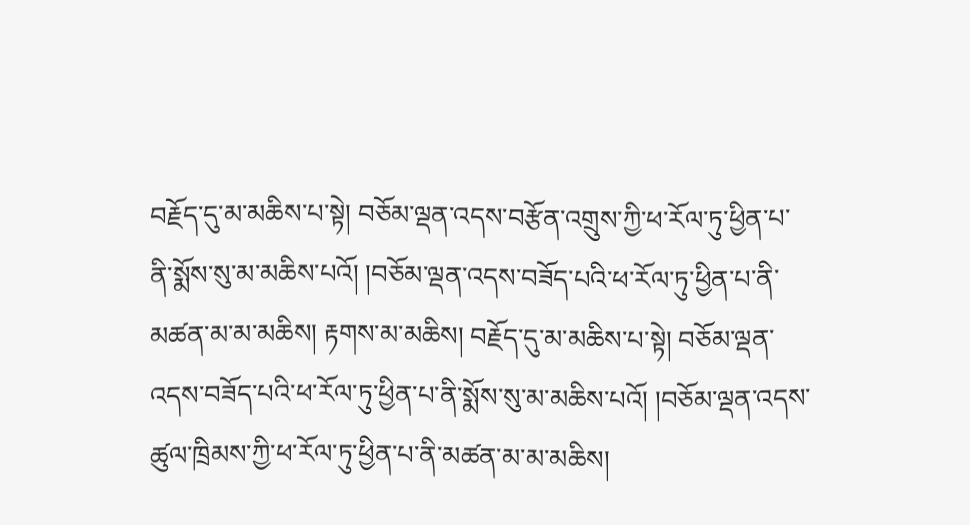བརྗོད་དུ་མ་མཆིས་པ་སྟེ། བཅོམ་ལྡན་འདས་བརྩོན་འགྲུས་ཀྱི་ཕ་རོལ་ཏུ་ཕྱིན་པ་ནི་སྨོས་སུ་མ་མཆིས་པའོ། །བཅོམ་ལྡན་འདས་བཟོད་པའི་ཕ་རོལ་ཏུ་ཕྱིན་པ་ནི་མཚན་མ་མ་མཆིས། རྟགས་མ་མཆིས། བརྗོད་དུ་མ་མཆིས་པ་སྟེ། བཅོམ་ལྡན་འདས་བཟོད་པའི་ཕ་རོལ་ཏུ་ཕྱིན་པ་ནི་སྨོས་སུ་མ་མཆིས་པའོ། །བཅོམ་ལྡན་འདས་ཚུལ་ཁྲིམས་ཀྱི་ཕ་རོལ་ཏུ་ཕྱིན་པ་ནི་མཚན་མ་མ་མཆིས།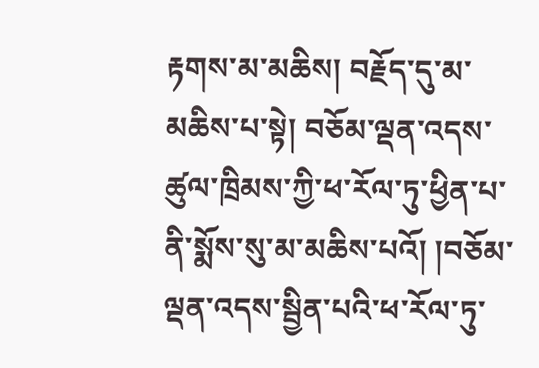རྟགས་མ་མཆིས། བརྗོད་དུ་མ་མཆིས་པ་སྟེ། བཅོམ་ལྡན་འདས་ཚུལ་ཁྲིམས་ཀྱི་ཕ་རོལ་ཏུ་ཕྱིན་པ་ནི་སྨོས་སུ་མ་མཆིས་པའོ། །བཅོམ་ལྡན་འདས་སྦྱིན་པའི་ཕ་རོལ་ཏུ་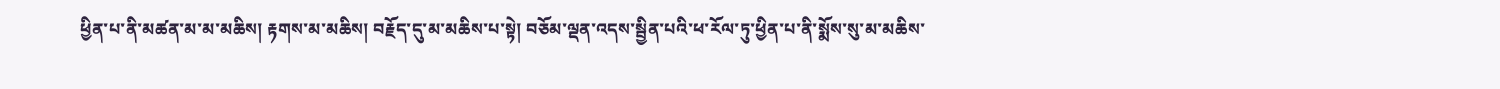ཕྱིན་པ་ནི་མཚན་མ་མ་མཆིས། རྟགས་མ་མཆིས། བརྗོད་དུ་མ་མཆིས་པ་སྟེ། བཅོམ་ལྡན་འདས་སྦྱིན་པའི་ཕ་རོལ་ཏུ་ཕྱིན་པ་ནི་སྨོས་སུ་མ་མཆིས་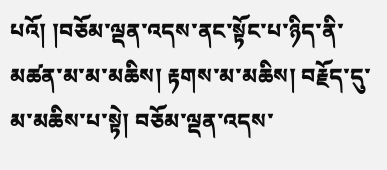པའོ། །བཅོམ་ལྡན་འདས་ནང་སྟོང་པ་ཉིད་ནི་མཚན་མ་མ་མཆིས། རྟགས་མ་མཆིས། བརྗོད་དུ་མ་མཆིས་པ་སྟེ། བཅོམ་ལྡན་འདས་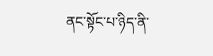ནང་སྟོང་པ་ཉིད་ནི་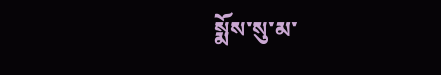སྨོས་སུ་མ་